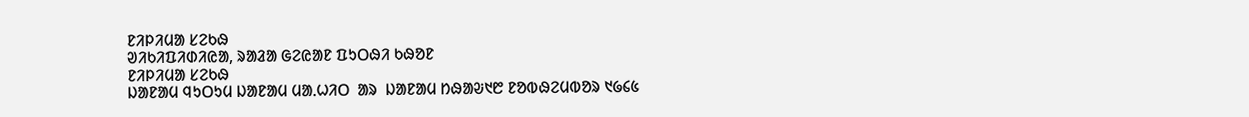ᱱᱤᱞᱤᱢᱟ ᱥᱮᱠᱷ
ᱣᱤᱠᱤᱯᱤᱰᱤᱭᱟ, ᱨᱟᱲᱟ ᱜᱮᱭᱟᱱ ᱯᱩᱛᱷᱤ ᱠᱷᱚᱱ
ᱱᱤᱞᱤᱢᱟ ᱥᱮᱠᱷ
ᱡᱟᱱᱟᱢ ᱧᱩᱛᱩᱢ ᱡᱟᱱᱟᱢ ᱢᱟᱹᱦᱤᱛ  ᱟᱨ  ᱡᱟᱱᱟᱢ ᱴᱷᱟᱶ᱑᱘ ᱱᱚᱵᱷᱮᱢᱵᱚᱨ ᱑᱙᱔᱕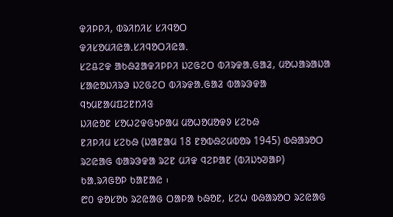ᱫᱤᱞᱞᱤ, ᱵᱨᱤᱴᱤᱥ ᱥᱤᱧᱚᱛ
ᱫᱤᱥᱚᱢᱤᱭᱟᱹᱥᱤᱧᱚᱛᱤᱭᱟᱹ
ᱥᱮᱪᱮᱫ ᱟᱠᱷᱲᱟᱫᱤᱞᱞᱤ ᱡᱮᱜᱮᱛ ᱵᱤᱨᱫᱟᱹᱜᱟᱲ, ᱢᱚᱦᱟᱨᱟᱡᱟ ᱥᱟᱭᱚᱡᱤᱨᱳ ᱡᱮᱜᱮᱛ ᱵᱤᱨᱫᱟᱹᱜᱟᱲ ᱵᱟᱨᱳᱫᱟ
ᱧᱩᱢᱱᱟᱢᱯᱮᱱᱴᱤᱝ
ᱡᱤᱭᱚᱱ ᱥᱚᱦᱮᱫᱜᱩᱞᱟᱢ ᱢᱚᱦᱚᱢᱚᱫᱽ ᱥᱮᱠᱷ
ᱱᱤᱞᱤᱢ ᱥᱮᱠᱷ (ᱡᱟᱱᱟᱢ 18 ᱱᱚᱵᱷᱮᱢᱵᱚᱨ 1945) ᱵᱷᱟᱨᱚᱛ ᱨᱮᱭᱟᱜ ᱵᱟᱨᱳᱫᱟ ᱨᱮᱱ ᱢᱤᱫ ᱧᱮᱞᱟᱱ (ᱵᱤᱡᱩᱣᱟᱞ) ᱠᱟᱹᱨᱤᱜᱚᱞ ᱠᱟᱱᱟᱭ ᱾
᱘᱐ ᱫᱚᱥᱚᱠ ᱨᱮᱭᱟᱜ ᱛᱟᱞᱟ ᱠᱷᱚᱱ, ᱥᱮᱦ ᱵᱷᱟᱨᱚᱛ ᱨᱮᱭᱟᱜ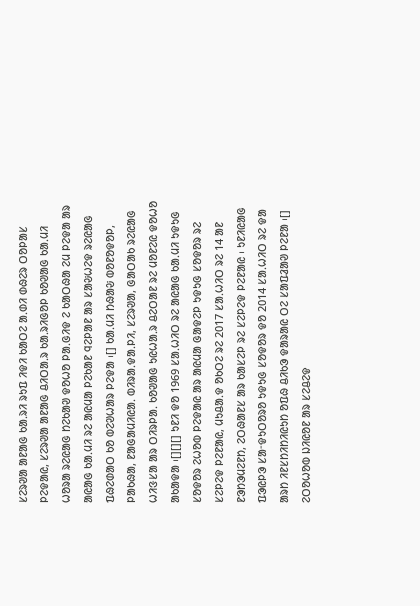ᱥᱮᱨᱣᱟ ᱟᱱᱟᱜ ᱠᱟᱹᱨᱤ ᱨᱩᱯ ᱤᱫᱤ ᱠᱟᱛᱮ ᱟᱹᱰᱤ ᱰᱷᱮᱨ ᱛᱚᱞᱟᱥ ᱞᱮᱫᱟᱭ, ᱥᱮᱨᱣᱟ ᱟᱱᱟᱜ ᱪᱤᱛᱟᱹᱨ ᱠᱟᱹᱨᱤᱜᱚᱞ ᱠᱚᱣᱟᱜ ᱠᱟᱹᱢᱤ ᱦᱚᱨᱟ ᱨᱮᱭᱟᱜ ᱴᱮᱠᱟᱣ ᱫᱚᱦᱚ ᱞᱟᱹᱜᱤᱫ ᱮ ᱠᱟᱛᱷᱟ ᱮᱢ ᱞᱮᱫᱟ ᱟᱨ ᱟᱭᱟᱜ ᱠᱟᱹᱢᱤ ᱨᱮ ᱟᱭᱢᱟ ᱞᱮᱠᱟᱱ ᱧᱮᱞᱟᱱ ᱟᱨ ᱥᱟᱶᱦᱮᱫ ᱨᱮᱭᱟᱜ ᱯᱷᱮᱰᱟᱛ ᱠᱚ ᱵᱮᱣᱦᱟᱨ ᱞᱮᱫᱟ ᱾[] ᱠᱟᱹᱢᱤ ᱴᱷᱟᱶ ᱵᱚᱱᱚᱫᱚᱞ, ᱞᱟᱠᱷᱟ, ᱱᱟᱜᱟᱢᱤᱭᱟᱹ ᱵᱤᱨᱟᱹᱫᱟᱹᱞᱤ, ᱥᱮᱨᱣᱟ, ᱜᱟᱛᱟᱠ ᱨᱮᱭᱟᱜ ᱦᱤᱝᱥᱟ ᱟᱨ ᱛᱤᱨᱞᱟᱹ ᱠᱚᱣᱟᱜ ᱩᱭᱦᱟᱹᱨ ᱪᱮᱛᱟᱱ ᱨᱮ ᱢᱚᱱᱮᱭ ᱫᱚᱦᱚ ᱟᱠᱟᱫᱟ ᱾[][][] ᱩᱱᱤ ᱫᱚ 1969 ᱥᱟᱹᱦᱤᱛ ᱨᱮ ᱟᱭᱟᱜ ᱠᱟᱹᱢᱤ ᱩᱫᱩᱜ ᱥᱚᱫᱚᱨ ᱮᱦᱚᱵ ᱞᱮᱫᱟᱭ ᱟᱨ ᱟᱭᱢᱟ ᱜᱟᱫᱮᱞ ᱩᱫᱩᱜ ᱥᱚᱫᱚᱨ ᱨᱮ ᱥᱮᱞᱮᱫ ᱞᱮᱱᱟᱭ, ᱢᱩᱪᱟᱹᱫ ᱚᱠᱛᱮ ᱨᱮ 2017 ᱥᱟᱹᱦᱤᱛ ᱨᱮ 14 ᱟᱱ ᱱᱳᱴᱳᱢᱮᱱᱴ, ᱮᱛᱷᱟᱱᱥ ᱟᱨ ᱠᱟᱥᱮᱞ ᱨᱮ ᱥᱮᱞᱮᱫ ᱞᱮᱱᱟᱭ ᱾ ᱩᱱᱤᱭᱟᱜ ᱯᱳᱭᱞᱳ ᱥᱟᱼᱫᱩᱛᱚᱨᱚ ᱩᱫᱩᱜ ᱥᱚᱫᱚᱨ ᱫᱚ 2014 ᱥᱟᱹᱦᱤᱛ ᱨᱮ ᱫᱟ ᱟᱨᱴ ᱤᱱᱥᱴᱤᱴᱤᱭᱩᱴ ᱚᱯᱷ ᱪᱤᱠᱳ ᱫᱟᱨᱟᱭ ᱛᱮ ᱥᱟᱯᱲᱟᱣ ᱞᱮᱱᱟ ᱾[]
ᱮᱛᱚᱦᱚᱵ ᱡᱤᱭᱚᱱ ᱟᱨ ᱥᱮᱪᱮᱫ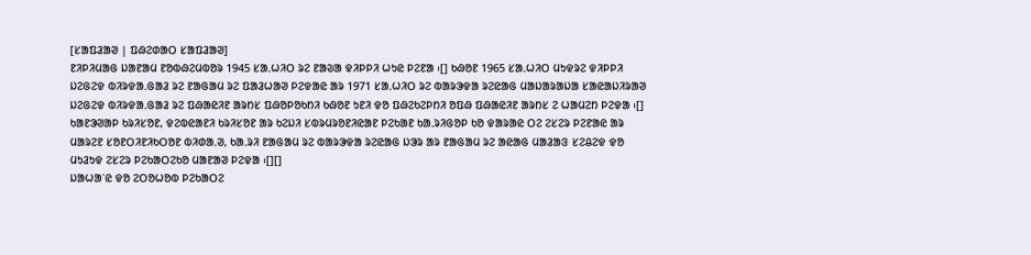[ᱥᱟᱯᱲᱟᱣ | ᱯᱷᱮᱰᱟᱛ ᱥᱟᱯᱲᱟᱣ]
ᱱᱤᱞᱤᱢᱟᱜ ᱡᱟᱱᱟᱢ ᱱᱚᱵᱷᱮᱢᱵᱚᱨ 1945 ᱥᱟᱹᱦᱤᱛ ᱨᱮ ᱱᱟᱶᱟ ᱫᱤᱞᱞᱤ ᱦᱩᱭ ᱞᱮᱱᱟ ᱾[] ᱠᱷᱚᱱ 1965 ᱥᱟᱹᱦᱤᱛ ᱢᱩᱫᱨᱮ ᱫᱤᱞᱞᱤ ᱡᱮᱜᱮᱫ ᱵᱤᱨᱫᱟᱹᱜᱟᱲ ᱨᱮ ᱱᱟᱜᱟᱢ ᱨᱮ ᱯᱟᱲᱦᱟᱣ ᱞᱮᱫᱟᱭ ᱟᱨ 1971 ᱥᱟᱹᱦᱤᱛ ᱨᱮ ᱵᱟᱨᱳᱫᱟ ᱨᱮᱭᱟᱜ ᱢᱟᱡᱟᱨᱟᱡᱟ ᱥᱟᱭᱟᱡᱤᱨᱟᱣ ᱡᱮᱜᱮᱫ ᱵᱤᱨᱫᱟᱹᱜᱟᱲ ᱨᱮ ᱯᱷᱟᱭᱤᱱ ᱟᱨᱴᱥ ᱯᱷᱚᱞᱚᱠᱴᱤ ᱠᱷᱚᱱ ᱩᱱᱤ ᱫᱚ ᱯᱷᱮᱠᱮᱞᱴᱤ ᱚᱯᱷ ᱯᱷᱟᱭᱤᱱ ᱟᱨᱴᱥ ᱮ ᱦᱟᱢᱮᱴ ᱞᱮᱫᱟ ᱾[] ᱠᱟᱱᱳᱣᱟᱞ ᱠᱨᱤᱥᱚᱱ, ᱫᱮᱵᱭᱟᱱᱤ ᱠᱨᱤᱥᱚᱱ ᱟᱨ ᱠᱮᱡᱤ ᱥᱵᱨᱢᱨᱚᱱᱤᱭᱟᱱ ᱞᱮᱠᱟᱱ ᱠᱟᱹᱨᱤᱜᱚᱞ ᱠᱚ ᱫᱟᱨᱟᱭ ᱛᱮ ᱮᱥᱮᱨ ᱞᱮᱱᱟᱭ ᱟᱨ ᱢᱟᱨᱮᱱ ᱥᱚᱱᱛᱤᱱᱤᱠᱛᱚᱱ ᱵᱤᱰᱟᱹᱣ, ᱠᱟᱹᱨᱤ ᱱᱟᱜᱟᱢ ᱨᱮ ᱵᱟᱨᱳᱫᱟ ᱨᱮᱭᱟᱜ ᱡᱳᱨ ᱟᱨ ᱱᱟᱜᱟᱢ ᱨᱮ ᱟᱭᱟᱜ ᱢᱟᱲᱟᱝ ᱥᱮᱪᱮᱫ ᱫᱚ ᱢᱩᱲᱩᱫ ᱮᱥᱮᱨ ᱞᱮᱠᱟᱛᱮᱠᱚ ᱢᱟᱱᱟᱣ ᱞᱮᱫᱟ ᱾[][]
ᱡᱟᱦᱟᱸᱭ ᱫᱚ ᱮᱛᱚᱦᱚᱵ ᱞᱮᱠᱟᱛᱮ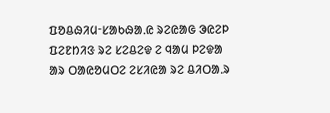ᱯᱚᱪᱷᱤᱢᱼᱥᱟᱠᱷᱟᱹᱭ ᱨᱮᱭᱟᱜ ᱳᱭᱮᱞ ᱯᱮᱱᱴᱤᱝ ᱨᱮ ᱥᱮᱪᱮᱫ ᱮ ᱧᱟᱢ ᱞᱮᱫᱟ ᱟᱨ ᱛᱟᱭᱚᱢᱛᱮ ᱮᱥᱤᱭᱟ ᱨᱮ ᱪᱤᱛᱟᱹᱨ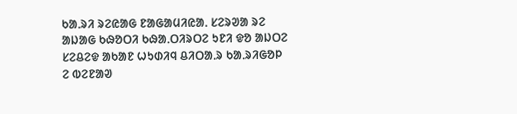ᱠᱟᱹᱨᱤ ᱨᱮᱭᱟᱜ ᱱᱟᱜᱟᱢᱤᱭᱟᱹ ᱥᱮᱨᱣᱟ ᱨᱮ ᱟᱡᱟᱜ ᱠᱷᱚᱛᱤ ᱠᱷᱟᱹᱛᱤᱨᱛᱮ ᱩᱱᱤ ᱫᱚ ᱟᱡᱛᱮ ᱥᱮᱪᱮᱫ ᱟᱠᱟᱱ ᱦᱩᱰᱤᱧ ᱪᱤᱛᱟᱹᱨ ᱠᱟᱹᱨᱤᱜᱚᱞ ᱮ ᱵᱮᱱᱟᱣ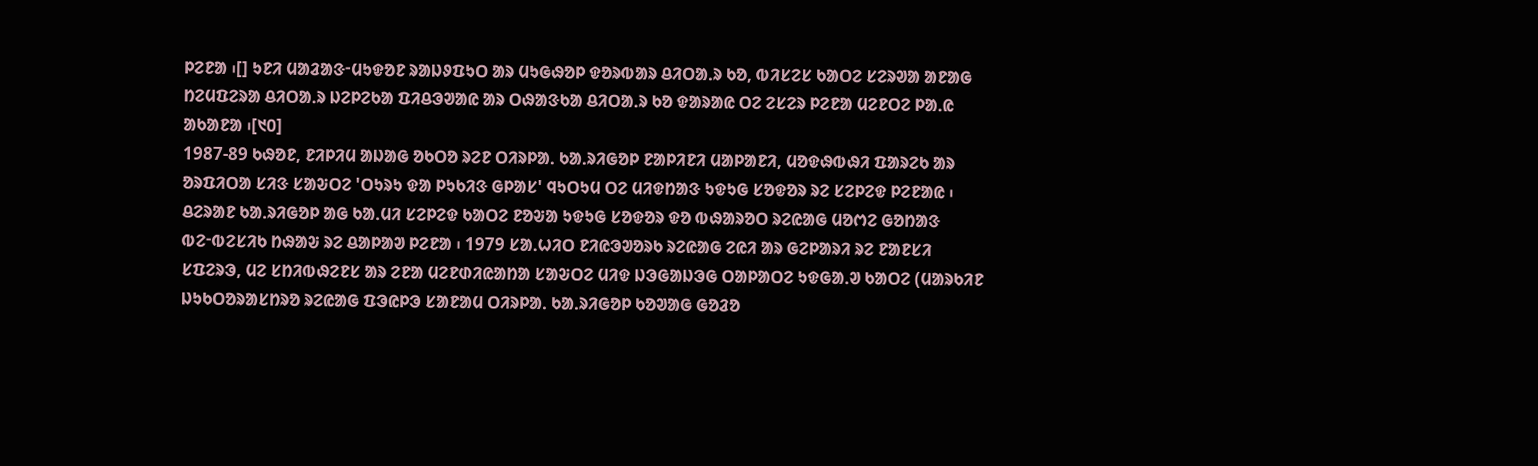ᱞᱮᱱᱟ ᱾[] ᱩᱱᱤ ᱢᱟᱲᱟᱝᱼᱢᱩᱫᱚᱱ ᱨᱟᱡᱽᱯᱩᱛ ᱟᱨ ᱢᱩᱜᱷᱚᱞ ᱫᱚᱨᱵᱟᱨ ᱪᱤᱛᱟᱹᱨ ᱠᱚ, ᱵᱤᱥᱮᱥ ᱠᱟᱛᱮ ᱥᱮᱨᱣᱟ ᱟᱱᱟᱜ ᱴᱮᱢᱯᱮᱨᱟ ᱪᱤᱛᱟᱹᱨ ᱡᱮᱞᱮᱠᱟ ᱯᱤᱪᱳᱣᱟᱭ ᱟᱨ ᱛᱷᱟᱝᱠᱟ ᱪᱤᱛᱟᱹᱨ ᱠᱚ ᱫᱟᱨᱟᱭ ᱛᱮ ᱮᱥᱮᱨ ᱞᱮᱱᱟ ᱢᱮᱱᱛᱮ ᱞᱟᱹᱭ ᱟᱠᱟᱱᱟ ᱾[᱑᱐]
1987-89 ᱠᱷᱚᱱ, ᱱᱤᱞᱤᱢ ᱟᱡᱟᱜ ᱚᱠᱛᱚ ᱨᱮᱱ ᱛᱤᱨᱞᱟᱹ ᱠᱟᱹᱨᱤᱜᱚᱞ ᱱᱟᱞᱤᱱᱤ ᱢᱟᱞᱟᱱᱤ, ᱢᱚᱫᱷᱵᱷᱤ ᱯᱟᱨᱮᱠ ᱟᱨ ᱚᱨᱯᱤᱛᱟ ᱥᱤᱝ ᱥᱟᱶᱛᱮ 'ᱛᱩᱨᱩ ᱫᱟ ᱞᱩᱠᱤᱝ ᱜᱞᱟᱥ' ᱧᱩᱛᱩᱢ ᱛᱮ ᱢᱤᱫᱴᱟᱝ ᱩᱫᱩᱜ ᱥᱚᱫᱚᱨ ᱨᱮ ᱥᱮᱞᱮᱫ ᱞᱮᱱᱟᱭ ᱾ ᱪᱮᱨᱟᱱ ᱠᱟᱹᱨᱤᱜᱚᱞ ᱟᱜ ᱠᱟᱹᱢᱤ ᱥᱮᱞᱮᱫ ᱠᱟᱛᱮ ᱱᱚᱶᱟ ᱩᱫᱩᱜ ᱥᱚᱫᱚᱨ ᱫᱚ ᱵᱷᱟᱨᱚᱛ ᱨᱮᱭᱟᱜ ᱢᱚᱬᱮ ᱜᱚᱴᱟᱝ ᱵᱮᱼᱵᱮᱥᱤᱠ ᱴᱷᱟᱶ ᱨᱮ ᱪᱟᱞᱟᱣ ᱞᱮᱱᱟ ᱾ 1979 ᱥᱟᱹᱦᱤᱛ ᱱᱤᱭᱳᱣᱚᱨᱠ ᱨᱮᱭᱟᱜ ᱮᱭᱤ ᱟᱨ ᱜᱮᱞᱟᱨᱤ ᱨᱮ ᱱᱟᱱᱥᱤ ᱥᱯᱮᱨᱳ, ᱢᱮ ᱥᱴᱤᱵᱷᱮᱱᱥ ᱟᱨ ᱮᱱᱟ ᱢᱮᱱᱰᱤᱭᱟᱴᱟ ᱥᱟᱶᱛᱮ ᱢᱤᱫ ᱡᱳᱜᱟᱡᱳᱜ ᱛᱟᱞᱟᱛᱮ ᱩᱫᱜᱟᱹᱣ ᱠᱟᱛᱮ (ᱢᱟᱨᱠᱤᱱ ᱡᱩᱠᱛᱚᱨᱟᱥᱴᱨᱚ ᱨᱮᱭᱟᱜ ᱯᱳᱭᱞᱳ ᱥᱟᱱᱟᱢ ᱛᱤᱨᱞᱟᱹ ᱠᱟᱹᱨᱤᱜᱚᱞ ᱠᱚᱣᱟᱜ ᱜᱚᱲᱚ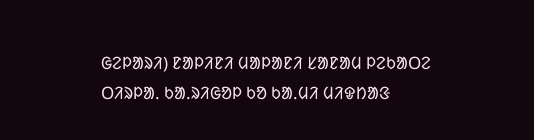ᱜᱮᱞᱟᱨᱤ) ᱱᱟᱞᱤᱱᱤ ᱢᱟᱞᱟᱱᱤ ᱥᱟᱱᱟᱢ ᱞᱮᱠᱟᱛᱮ ᱛᱤᱨᱞᱟᱹ ᱠᱟᱹᱨᱤᱜᱚᱞ ᱠᱚ ᱠᱟᱹᱢᱤ ᱢᱤᱫᱴᱟᱝ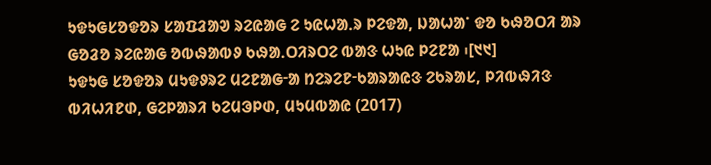ᱩᱫᱩᱜᱥᱚᱫᱚᱨ ᱥᱟᱯᱲᱟᱣ ᱨᱮᱭᱟᱜ ᱮ ᱩᱭᱦᱟᱹᱨ ᱞᱮᱫᱟ, ᱡᱟᱦᱟᱸ ᱫᱚ ᱠᱷᱚᱛᱤ ᱟᱨ ᱜᱚᱲᱚ ᱨᱮᱭᱟᱜ ᱚᱵᱷᱟᱵᱽ ᱠᱷᱟᱹᱛᱤᱨᱛᱮ ᱵᱟᱝ ᱦᱩᱭ ᱞᱮᱱᱟ ᱾[᱑᱑]
ᱩᱫᱩᱜ ᱥᱚᱫᱚᱨ ᱢᱩᱫᱽᱨᱮ ᱢᱮᱱᱟᱜᱼᱟ ᱴᱮᱨᱮᱱᱼᱠᱟᱨᱟᱭᱝ ᱮᱠᱨᱟᱥ, ᱞᱤᱵᱷᱤᱝ ᱵᱤᱦᱤᱱᱰ, ᱜᱮᱞᱟᱨᱤ ᱠᱮᱢᱳᱞᱰ, ᱢᱩᱢᱵᱟᱭ (2017)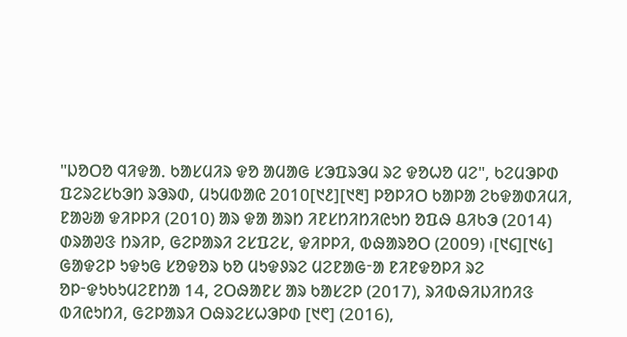"ᱡᱚᱛᱚ ᱧᱤᱫᱟᱹ ᱠᱟᱥᱢᱤᱨ ᱫᱚ ᱟᱢᱟᱜ ᱥᱳᱯᱨᱳᱢ ᱨᱮ ᱫᱚᱦᱚ ᱢᱮ", ᱠᱮᱢᱳᱞᱰ ᱯᱮᱨᱮᱥᱠᱳᱴ ᱨᱳᱨᱰ, ᱢᱩᱢᱵᱟᱭ 2010[᱑᱒][᱑᱓] ᱞᱚᱞᱤᱛ ᱠᱟᱞᱟ ᱮᱠᱫᱟᱰᱤᱢᱤ, ᱱᱟᱶᱟ ᱫᱤᱞᱞᱤ (2010) ᱟᱨ ᱫᱟ ᱟᱨᱴ ᱤᱱᱥᱴᱤᱴᱤᱭᱩᱴ ᱚᱯᱷ ᱪᱤᱠᱳ (2014) ᱰᱨᱟᱣᱝ ᱴᱨᱤᱞ, ᱜᱮᱞᱟᱨᱤ ᱮᱥᱯᱮᱥ, ᱫᱤᱞᱞᱤ, ᱵᱷᱟᱨᱚᱛ (2009) ᱾[᱑᱔][᱑᱕]
ᱜᱟᱫᱮᱞ ᱩᱫᱩᱜ ᱥᱚᱫᱚᱨ ᱠᱚ ᱢᱩᱫᱽᱨᱮ ᱢᱮᱱᱟᱜᱼᱟ ᱱᱤᱱᱫᱚᱞᱤ ᱨᱮ ᱚᱞᱼᱫᱩᱠᱩᱢᱮᱱᱴᱟ 14, ᱮᱛᱷᱟᱱᱥ ᱟᱨ ᱠᱟᱥᱮᱞ (2017), ᱨᱤᱵᱷᱤᱡᱤᱴᱤᱝ ᱵᱤᱭᱩᱴᱤ, ᱜᱮᱞᱟᱨᱤ ᱛᱷᱨᱮᱥᱦᱳᱞᱰ [᱑᱖] (2016),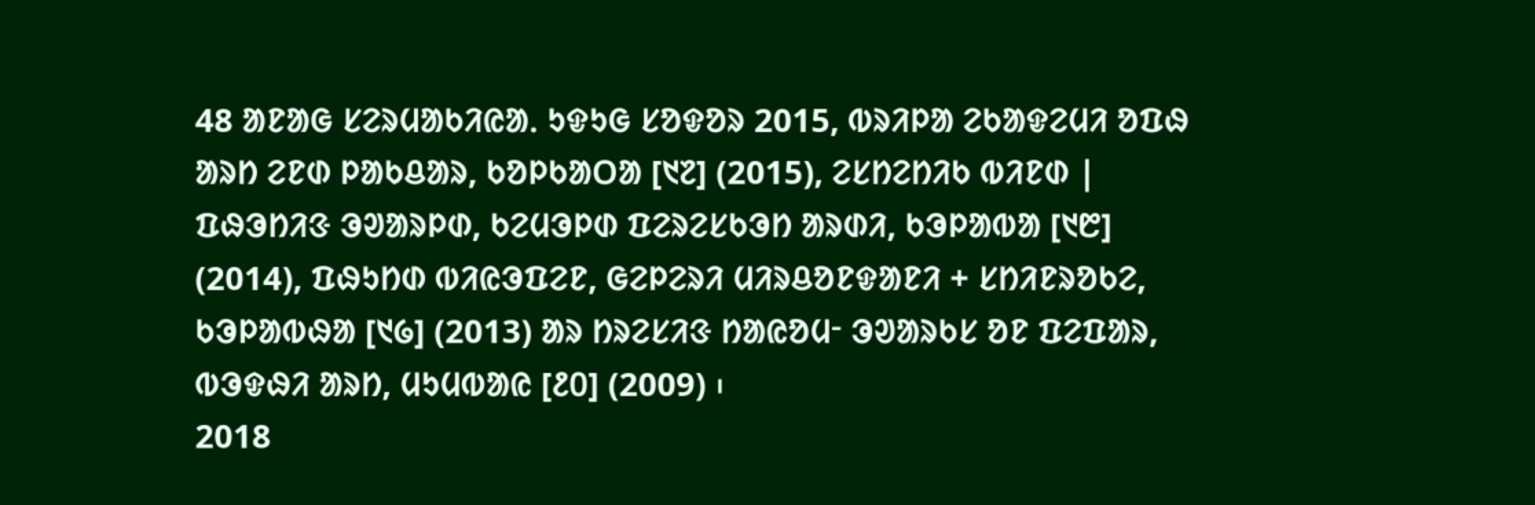48 ᱟᱱᱟᱜ ᱥᱮᱨᱢᱟᱠᱤᱭᱟᱹ ᱩᱫᱩᱜ ᱥᱚᱫᱚᱨ 2015, ᱵᱨᱤᱞᱟ ᱮᱠᱟᱫᱮᱢᱤ ᱚᱯᱷ ᱟᱨᱴ ᱮᱱᱰ ᱞᱟᱠᱪᱟᱨ, ᱠᱚᱞᱠᱟᱛᱟ [᱑᱗] (2015), ᱮᱥᱴᱮᱴᱤᱠ ᱵᱤᱱᱰ | ᱯᱷᱳᱴᱤᱝ ᱳᱣᱟᱨᱞᱰ, ᱠᱮᱢᱳᱞᱰ ᱯᱮᱨᱮᱥᱠᱳᱴ ᱟᱨᱰᱤ, ᱠᱳᱞᱟᱵᱟ [᱑᱘] (2014), ᱯᱷᱩᱴᱰ ᱵᱤᱭᱳᱯᱮᱱ, ᱜᱮᱞᱮᱨᱤ ᱢᱤᱨᱪᱚᱱᱫᱟᱱᱤ + ᱥᱴᱤᱱᱨᱚᱠᱮ, ᱠᱳᱞᱟᱵᱷᱟ [᱑᱙] (2013) ᱟᱨ ᱴᱨᱮᱥᱤᱝ ᱴᱟᱭᱚᱢᱼ ᱳᱣᱟᱨᱠᱥ ᱚᱱ ᱯᱮᱯᱟᱨ, ᱵᱳᱫᱷᱤ ᱟᱨᱴ, ᱢᱩᱢᱵᱟᱭ [᱒᱐] (2009) ᱾
2018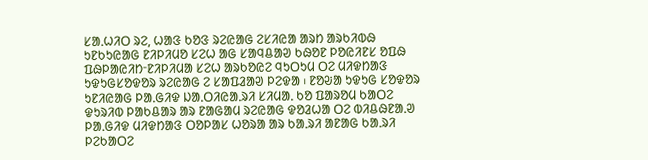ᱥᱟᱹᱦᱤᱛ ᱨᱮ, ᱦᱟᱝ ᱠᱚᱝ ᱨᱮᱭᱟᱜ ᱮᱥᱤᱭᱟ ᱟᱨᱴ ᱟᱨᱠᱤᱵᱷ ᱩᱱᱠᱩᱭᱟᱜ ᱱᱤᱞᱤᱢᱚ ᱥᱮᱦ ᱟᱜ ᱥᱟᱧᱪᱟᱣ ᱠᱷᱚᱱ ᱞᱚᱭᱤᱱᱥ ᱚᱯᱷ ᱯᱷᱞᱟᱭᱤᱴᱼᱱᱤᱞᱤᱢᱟ ᱥᱮᱦ ᱟᱨᱠᱚᱭᱮ ᱧᱩᱛᱩᱢ ᱛᱮ ᱢᱤᱫᱴᱟᱝ ᱩᱫᱩᱜᱥᱚᱫᱚᱨ ᱨᱮᱭᱟᱜ ᱮ ᱥᱟᱯᱲᱟᱣ ᱞᱮᱫᱟ ᱾ ᱱᱚᱶᱟ ᱩᱫᱩᱜ ᱥᱚᱫᱚᱨ ᱩᱱᱤᱭᱟᱜ ᱞᱟᱹᱜᱤᱫ ᱡᱟᱹᱛᱤᱭᱟᱹᱨᱤ ᱥᱤᱢᱟᱹ ᱠᱚ ᱯᱟᱨᱚᱢ ᱠᱟᱛᱮ ᱫᱩᱨᱤᱵ ᱞᱟᱠᱪᱟᱨ ᱟᱨ ᱱᱟᱜᱟᱢ ᱨᱮᱭᱟᱜ ᱫᱚᱲᱦᱟ ᱛᱮ ᱵᱤᱪᱷᱱᱟᱹᱣ ᱞᱟᱹᱜᱤᱫ ᱢᱤᱫᱴᱟᱝ ᱛᱚᱞᱟᱥ ᱦᱚᱨᱟ ᱟᱨ ᱠᱟᱹᱨᱤ ᱟᱱᱟᱜ ᱠᱟᱹᱨᱤ ᱞᱮᱠᱟᱛᱮ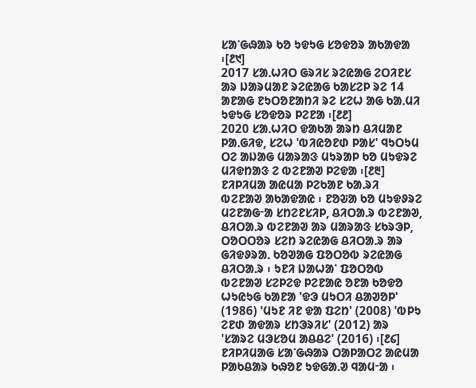ᱥᱟᱸᱜᱷᱟᱨ ᱠᱚ ᱩᱫᱩᱜ ᱥᱚᱫᱚᱨ ᱟᱠᱟᱫᱟ ᱾[᱒᱑]
2017 ᱥᱟᱹᱦᱤᱛ ᱜᱨᱤᱥ ᱨᱮᱭᱟᱜ ᱮᱛᱤᱱᱥ ᱟᱨ ᱡᱟᱨᱢᱟᱱ ᱨᱮᱭᱟᱜ ᱠᱟᱥᱮᱞ ᱨᱮ 14 ᱟᱱᱟᱜ ᱱᱩᱛᱚᱱᱟᱴᱤ ᱨᱮ ᱥᱮᱦ ᱟᱜ ᱠᱟᱹᱢᱤ ᱩᱫᱩᱜ ᱥᱚᱫᱚᱨ ᱞᱮᱱᱟ ᱾[᱒᱒]
2020 ᱥᱟᱹᱦᱤᱛ ᱫᱟᱠᱟ ᱟᱨᱴ ᱪᱤᱢᱟᱱ ᱞᱟᱹᱜᱤᱫ, ᱥᱮᱦ 'ᱵᱤᱭᱚᱱᱰ ᱞᱟᱥ' ᱧᱩᱛᱩᱢ ᱛᱮ ᱟᱡᱟᱜ ᱢᱟᱨᱟᱝ ᱢᱩᱨᱟᱞ ᱠᱚ ᱢᱩᱫᱨᱮ ᱢᱤᱫᱴᱟᱝ ᱮ ᱵᱮᱱᱟᱣ ᱞᱮᱫᱟ ᱾[᱒᱓]
ᱱᱤᱞᱤᱢᱟ ᱟᱭᱢᱟ ᱞᱮᱠᱟᱱ ᱠᱟᱹᱨᱤ ᱵᱮᱱᱟᱣ ᱟᱠᱟᱫᱟᱭ ᱾ ᱱᱚᱶᱟ ᱠᱚ ᱢᱩᱫᱽᱨᱮ ᱢᱮᱱᱟᱜᱼᱟ ᱥᱴᱮᱱᱥᱤᱞ, ᱪᱤᱛᱟᱹᱨ ᱵᱮᱱᱟᱣ, ᱪᱤᱛᱟᱹᱨ ᱵᱮᱱᱟᱣ ᱟᱨ ᱢᱟᱨᱟᱝ ᱥᱠᱨᱳᱞ, ᱛᱚᱛᱛᱚᱨ ᱥᱮᱴ ᱨᱮᱭᱟᱜ ᱪᱤᱛᱟᱹᱨ ᱟᱨ ᱜᱤᱫᱽᱨᱟᱹ ᱠᱚᱣᱟᱜ ᱯᱚᱛᱚᱵ ᱨᱮᱭᱟᱜ ᱪᱤᱛᱟᱹᱨ ᱾ ᱩᱱᱤ ᱡᱟᱦᱟᱸ ᱯᱚᱛᱚᱵ ᱵᱮᱱᱟᱣ ᱥᱮᱞᱮᱫ ᱞᱮᱱᱟᱭ ᱚᱱᱟ ᱠᱚᱫᱚ ᱦᱩᱭᱩᱜ ᱠᱟᱱᱟ 'ᱫᱳ ᱢᱩᱛᱤ ᱪᱟᱣᱚᱞ' (1986) 'ᱢᱩᱱ ᱤᱱ ᱫᱟ ᱯᱮᱴ' (2008) 'ᱵᱞᱩ ᱮᱱᱰ ᱟᱫᱟᱨ ᱥᱴᱳᱨᱤᱥ' (2012) ᱟᱨ 'ᱥᱟᱨᱮ ᱢᱳᱥᱚᱢ ᱟᱪᱪᱮ' (2016) ᱾[᱒᱔]
ᱱᱤᱞᱤᱢᱟᱜ ᱥᱟᱸᱜᱷᱟᱨ ᱛᱟᱞᱟᱛᱮ ᱟᱭᱢᱟ ᱞᱟᱠᱪᱟᱨ ᱠᱷᱚᱱ ᱩᱫᱜᱟᱹᱣ ᱧᱟᱢᱼᱟ ᱾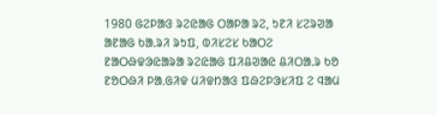1980 ᱜᱮᱞᱟᱝ ᱨᱮᱭᱟᱜ ᱛᱟᱞᱟ ᱨᱮ, ᱩᱱᱤ ᱥᱮᱨᱣᱟ ᱟᱱᱟᱜ ᱠᱟᱹᱨᱤ ᱨᱩᱯ, ᱵᱤᱥᱮᱥ ᱠᱟᱛᱮ ᱱᱟᱛᱷᱫᱳᱭᱟᱨᱟ ᱨᱮᱭᱟᱜ ᱯᱤᱪᱣᱟᱭ ᱪᱤᱛᱟᱹᱨ ᱠᱚ ᱱᱚᱛᱷᱤ ᱞᱟᱹᱜᱤᱫ ᱢᱤᱫᱴᱟᱝ ᱯᱷᱮᱞᱳᱥᱤᱯ ᱮ ᱧᱟᱢ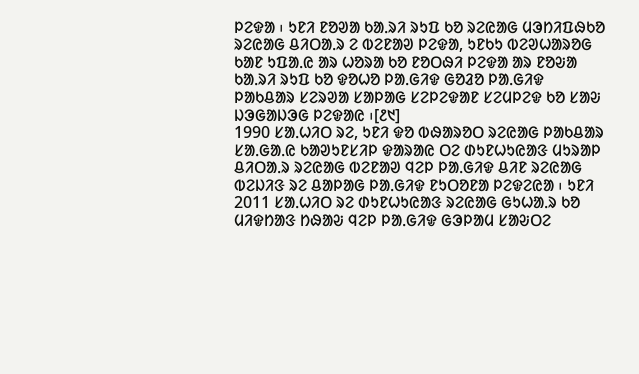ᱞᱮᱫᱟ ᱾ ᱩᱱᱤ ᱱᱚᱣᱟ ᱠᱟᱹᱨᱤ ᱨᱩᱯ ᱠᱚ ᱨᱮᱭᱟᱜ ᱢᱳᱴᱤᱯᱷᱠᱚ ᱨᱮᱭᱟᱜ ᱪᱤᱛᱟᱹᱨ ᱮ ᱵᱮᱱᱟᱣ ᱞᱮᱫᱟ, ᱩᱱᱠᱩ ᱵᱮᱣᱦᱟᱨᱚᱜ ᱠᱟᱱ ᱩᱯᱟᱹᱭ ᱟᱨ ᱦᱚᱨᱟ ᱠᱚ ᱱᱚᱛᱷᱤ ᱞᱮᱫᱟ ᱟᱨ ᱱᱚᱶᱟ ᱠᱟᱹᱨᱤ ᱨᱩᱯ ᱠᱚ ᱫᱚᱦᱚ ᱞᱟᱹᱜᱤᱫ ᱜᱚᱲᱚ ᱞᱟᱹᱜᱤᱫ ᱞᱟᱠᱪᱟᱨ ᱥᱮᱨᱣᱟ ᱥᱟᱞᱟᱜ ᱥᱮᱞᱮᱫᱟᱱ ᱥᱮᱢᱞᱮᱫ ᱠᱚ ᱥᱟᱶ ᱡᱳᱜᱟᱡᱳᱜ ᱞᱮᱫᱟᱭ ᱾[᱒᱑]
1990 ᱥᱟᱹᱦᱤᱛ ᱨᱮ, ᱩᱱᱤ ᱫᱚ ᱵᱷᱟᱨᱚᱛ ᱨᱮᱭᱟᱜ ᱞᱟᱠᱪᱟᱨ ᱥᱟᱹᱜᱟᱹᱭ ᱠᱟᱣᱩᱱᱥᱤᱞ ᱫᱟᱨᱟᱭ ᱛᱮ ᱰᱩᱱᱦᱩᱭᱟᱝ ᱢᱩᱨᱟᱞ ᱪᱤᱛᱟᱹᱨ ᱨᱮᱭᱟᱜ ᱵᱮᱱᱟᱣ ᱧᱮᱞ ᱞᱟᱹᱜᱤᱫ ᱪᱤᱱ ᱨᱮᱭᱟᱜ ᱵᱮᱡᱤᱝ ᱨᱮ ᱪᱟᱞᱟᱜ ᱞᱟᱹᱜᱤᱫ ᱱᱩᱛᱚᱱᱟ ᱞᱮᱫᱮᱭᱟ ᱾ ᱩᱱᱤ 2011 ᱥᱟᱹᱦᱤᱛ ᱨᱮ ᱰᱩᱱᱦᱩᱭᱟᱝ ᱨᱮᱭᱟᱜ ᱜᱩᱦᱟᱹᱨ ᱠᱚ ᱢᱤᱫᱴᱟᱝ ᱴᱷᱟᱶ ᱧᱮᱞ ᱞᱟᱹᱜᱤᱫ ᱜᱳᱞᱟᱢ ᱥᱟᱶᱛᱮ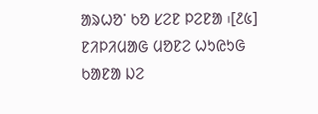ᱟᱨᱦᱚᱸ ᱠᱚ ᱥᱮᱱ ᱞᱮᱱᱟ ᱾[᱒᱕] ᱱᱤᱞᱤᱢᱟᱜ ᱢᱚᱱᱮ ᱦᱩᱭᱩᱜ ᱠᱟᱱᱟ ᱡᱮ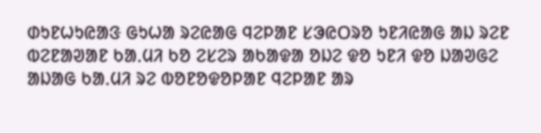ᱰᱩᱱᱦᱩᱭᱟᱝ ᱜᱩᱦᱟ ᱨᱮᱭᱟᱜ ᱧᱮᱞᱟᱱ ᱥᱳᱭᱛᱨᱚ ᱩᱱᱤᱭᱟᱜ ᱟᱡ ᱨᱮᱱ ᱵᱮᱱᱟᱣᱟᱱ ᱠᱟᱹᱢᱤ ᱠᱚ ᱮᱥᱮᱨ ᱟᱠᱟᱫᱟ ᱚᱡᱮ ᱫᱚ ᱩᱱᱤ ᱫᱚ ᱡᱟᱣᱜᱮ ᱟᱡᱟᱜ ᱠᱟᱹᱢᱤ ᱨᱮ ᱵᱚᱱᱚᱫᱚᱞᱟᱱ ᱧᱮᱞᱟᱱ ᱟᱨ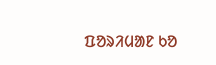ᱯᱚᱨᱤᱢᱟᱱ ᱠᱚ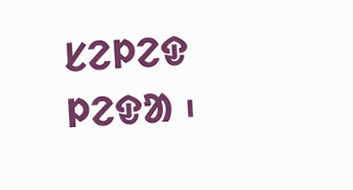ᱥᱮᱞᱮᱫ ᱞᱮᱫᱟ ᱾